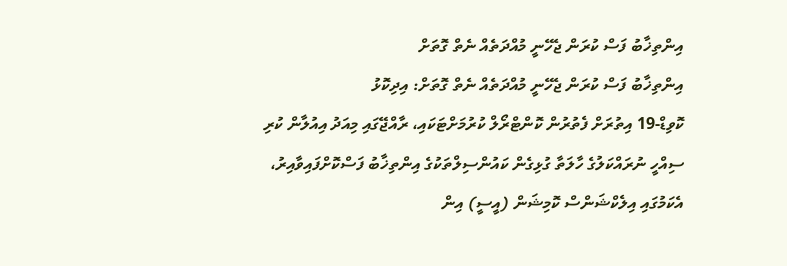އިންތިޚާބު ފަސް ކުރަން ޖެހޭނީ މުއްދަތެއް ނެތް ގޮތަށް
އިންތިޚާބު ފަސް ކުރަން ޖެހޭނީ މުއްދަތެއް ނެތް ގޮތަށް: އިދިކޮޅު
ކޮވިޑް-19 އިތުރަށް ފެތުރުން ކޮންޓްރޯލް ކުރުމަށްޓަކައި، ރާއްޖޭގައި މިއަދު އިއުލާން ކުރި ސިއްހީ ނުރައްކަލުގެ ހާލަތާ ގުޅިގެން ކައުންސިލްތަކުގެ އިންތިޚާބު ފަސްކޮށްފައިވާއިރު، އެކަމުގައި އިލެކްޝަންސް ކޮމިޝަން (އީސީ) އިން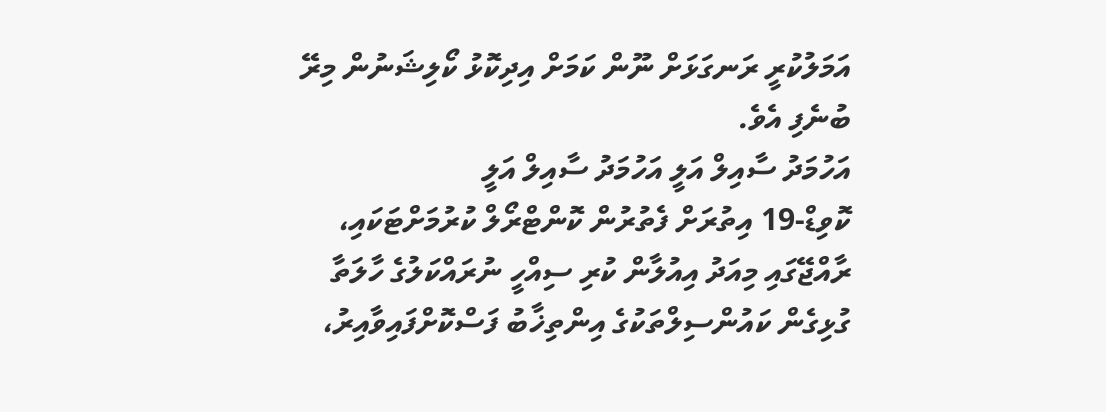އަމަލުކުރީ ރަނގަޅަށް ނޫން ކަމަށް އިދިކޮޅު ކޯލިޝަނުން މިރޭ ބުނެފި އެވެ.
އަހުމަދު ސާއިލް އަލީ އަހުމަދު ސާއިލް އަލީ
ކޮވިޑް-19 އިތުރަށް ފެތުރުން ކޮންޓްރޯލް ކުރުމަށްޓަކައި، ރާއްޖޭގައި މިއަދު އިއުލާން ކުރި ސިއްހީ ނުރައްކަލުގެ ހާލަތާ ގުޅިގެން ކައުންސިލްތަކުގެ އިންތިޚާބު ފަސްކޮށްފައިވާއިރު،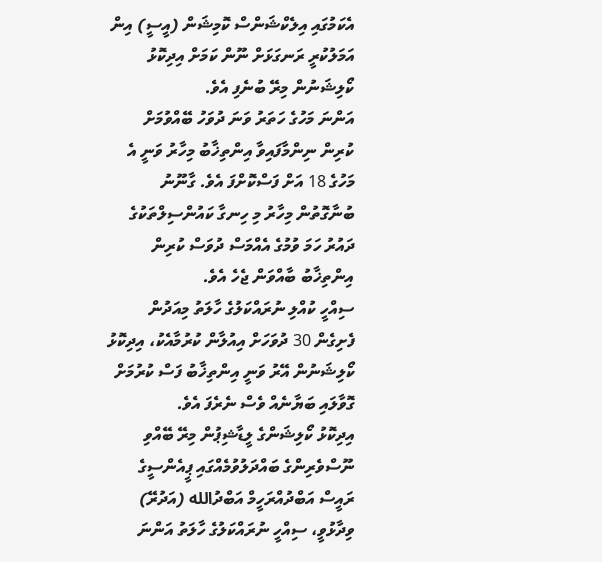އެކަމުގައި އިލެކްޝަންސް ކޮމިޝަން (އީސީ) އިން އަމަލުކުރީ ރަނގަޅަށް ނޫން ކަމަށް އިދިކޮޅު ކޯލިޝަނުން މިރޭ ބުނެފި އެވެ.
އަންނަ މަހުގެ ހަތަރު ވަނަ ދުވަހު ބޭއްވުމަށް ކުރިން ނިންމާފައިވާ އިންތިޚާބު މިހާރު ވަނީ އެ މަހުގެ 18 އަށް ފަސްކޮށްފަ އެވެ. ގާނޫނު ބުނާގޮތުން މިހާރު މި ހިނގާ ކައުންސިލްތަކުގެ ދައުރު ހަމަ ވުމުގެ އެއްމަސް ދުވަސް ކުރިން އިންތިޚާބު ބާއްވަން ޖެހެ އެވެ.
ސިއްހީ ކުއްލި ނުރައްކަލުގެ ހާލަތު މިއަދުން ފެށިގެން 30 ދުވަހަށް އިއުލާން ކުރުމާއެކު، އިދިކޮޅު ކޯލިޝަނުން އޭރު ވަނީ އިންތިޚާބު ފަސް ކުރުމަށް ގޮވާލައި ބަޔާނެއް ވެސް ނެރެފަ އެވެ.
އިދިކޮޅު ކޯލިޝަންގެ ލީޑާޝިޕުން މިރޭ ބޭއްވި ނޫސްވެރިންގެ ބައްދަލުވުމެއްގައި ޕީއެންސީގެ ރައީސް އަބްދުއްރަހީމް އަބްދުالله (އަދުރޭ) ވިދާޅުވީ، ސިއްހީ ނުރައްކަލުގެ ހާލަތު އަންނަ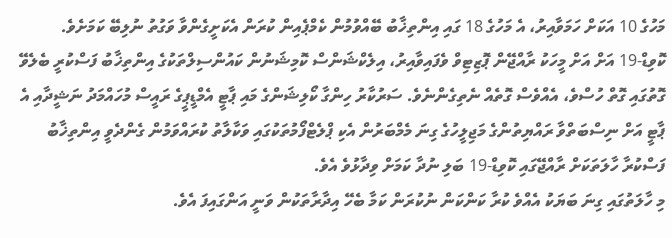މަހުގެ 10 އަކަށް ހަމަވާއިރު، އެ މަހުގެ 18 ގައި އިންތިޚާބު ބޭއްވުމުން ކެމްޕެއިން ކުރަން އެކަށީގެންވާ ވަގުތު ނުލިބޭ ކަމަށެވެ.
ކޮވިޑް-19 އަށް އަށް މީހަކު ރާއްޖޭން ޕޮޒިޓިވް ވެފައިވާއިރު، އިލެކްޝަންސް ކޮމިޝަނުން ކައުންސިލްތަކުގެ އިންތިޚާބު ފަސްކުރީ ބެލެވޭ ގޮތުގައި ގޮތް ހުސްވެ، އެއްވެސް ގޮތެއް ނެތިގެންނެވެ. ސަރުކާރު ހިންގާ ކޯލިޝަންގެ މައި ޕާޓީ އެމްޑީޕީގެ ރައީސް މުހައްމަދު ނަޝީދާއި އެ ޕާޓީ އަށް ނިސްބަތްވާ ރައްޔިތުންގެ މަޖިލީހުގެ ގިނަ މެމްބަރުން އެކި ޕްލެޓްފޯމުތަކުގައި ވަކާލާތު ކުރައްވަމުން ގެންދެވީ އިންތިޚާބު ފަސްކުރާ ހާލަތަކަށް ރާއްޖޭގައި ކޮވިޑް-19 ބަލި ނުދާ ކަމަށް ވިދާޅުވެ އެވެ.
މި ހާލަތުގައި ގިނަ ބަޔަކު އެއްވެ ކުރާ ކަންކަން ނުކުރަން ކަމާ ބެހޭ އިދާރާތަކުން ވަނީ އަންގައިފަ އެވެ.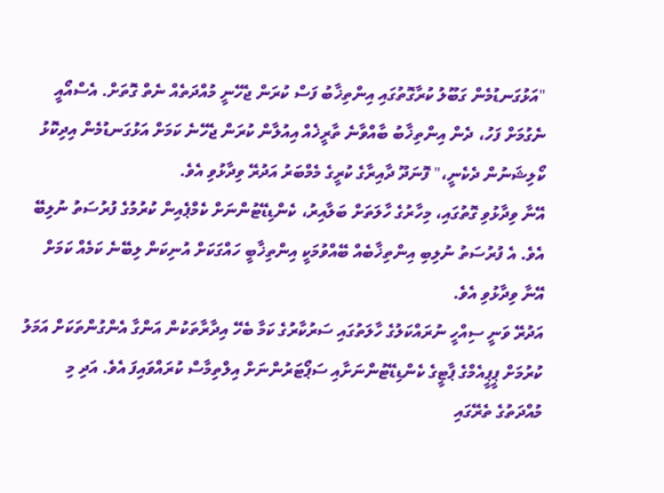"އަޅުގަނޑުމެން ގަބޫލު ކުރާގޮތުގައި އިންތިޚާބު ފަސް ކުރަން ޖެހޭނީ މުއްދަތެއް ނެތް ގޮތަށް. އެސްއޯއީ ނެގުމަށް ފަހު، ދެން އިންތިޚާބު ބާއްވާނެ ތާރީޚެއް އިއުލާން ކުރަން ޖެހޭނެ ކަމަށް އަޅުގަނޑުމެން އިދިކޮޅު ކޯލިޝަނުން ދެކެނީ،" ފޮނަދޫ ދާއިރާގެ ކުރީގެ މެމްބަރު އަދުރޭ ވިދާޅުވި އެވެ.
އޭނާ ވިދާޅުވި ގޮތުގައި، މިހާރުގެ ހާލަތަށް ބަލާއިރު، ކެންޑިޑޭޓުންނަށް ކެމްޕެއިން ކުރުމުގެ ފުރުސަތު ނުލިބޭ އެވެ. އެ ފުރުސަތު ނުލިބި އިންތިޚާބެއް ބޭއްވުމަކީ އިންތިޚާބީ ހައްގަކަށް އުނިކަން ލިބޭނެ ކަމެއް ކަމަށް އޭނާ ވިދާޅުވި އެވެ.
އަދުރޭ ވަނީ ސިއްހީ ނުރައްކަލުގެ ހާލަތުގައި ސަރުކާރުގެ ކަމާ ބެހޭ އިދާރާތަކުން އަންގާ އެންގުންތަކަށް އަމަލު ކުރުމަށް ޕީޕީއެމްގެ ޕާޓީގެ ކެންޑިޑޭޓުންނަށާއި ސަޕޯޓަރުންނަށް އިލްތިމާސް ކުރައްވައިފަ އެވެ. އަދި މި މުއްދަތުގެ ތެރޭގައި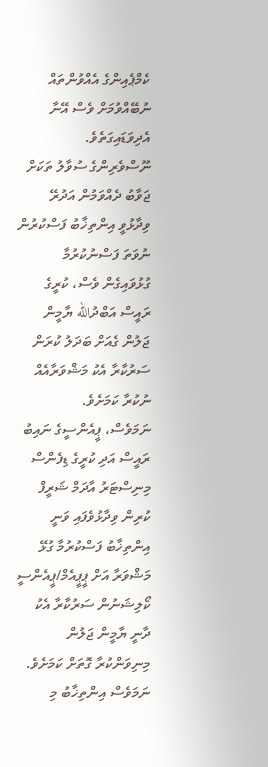ކެމްޕެއިންގެ އެއްވުންތައް ނުބޭއްވުމަށް ވެސް އޭނާ އެދިވަޑައިގަތެވެ.
ނޫސްވެރިންގެ ސުވާލު ތަކަށް ޖަވާބު ދެއްވަމުން އަދުރޭ ވިދާޅުވީ އިންތިޚާބު ފަސްކުރުން ނުވަތަ ފަސްނުކުރުމާ ގުޅުވައިގެން ވެސް، ކުރީގެ ރައީސް އަބްދުالله ޔާމީން ޖަލުން ގެއަށް ބަދަލު ކުރަން ސަރުކާރާ އެކު މަޝްވަރާއެއް ނުކުރާ ކަމަށެވެ.
ނަމަވެސް، ޕީއެންސީގެ ނައިބު ރައީސް އަދި ކުރީގެ ޑިފެންސް މިނިސްޓަރު އާދަމް ޝަރީފް ކުރިން ވިދާޅުވެފައި ވަނީ އިންތިޚާބު ފަސްކުރުމާ ގުޅޭ މަޝްވަރާ އަށް ޕީޕީއެމް/ޕީއެންސީ ކޯލިޝަނުން ސަރުކާރާ އެކު ދާނީ ޔާމީން ޖަލުން މިނިވަންކުރާ ގޮތަށް ކަމަށެވެ. ނަމަވެސް އިންތިޚާބު މި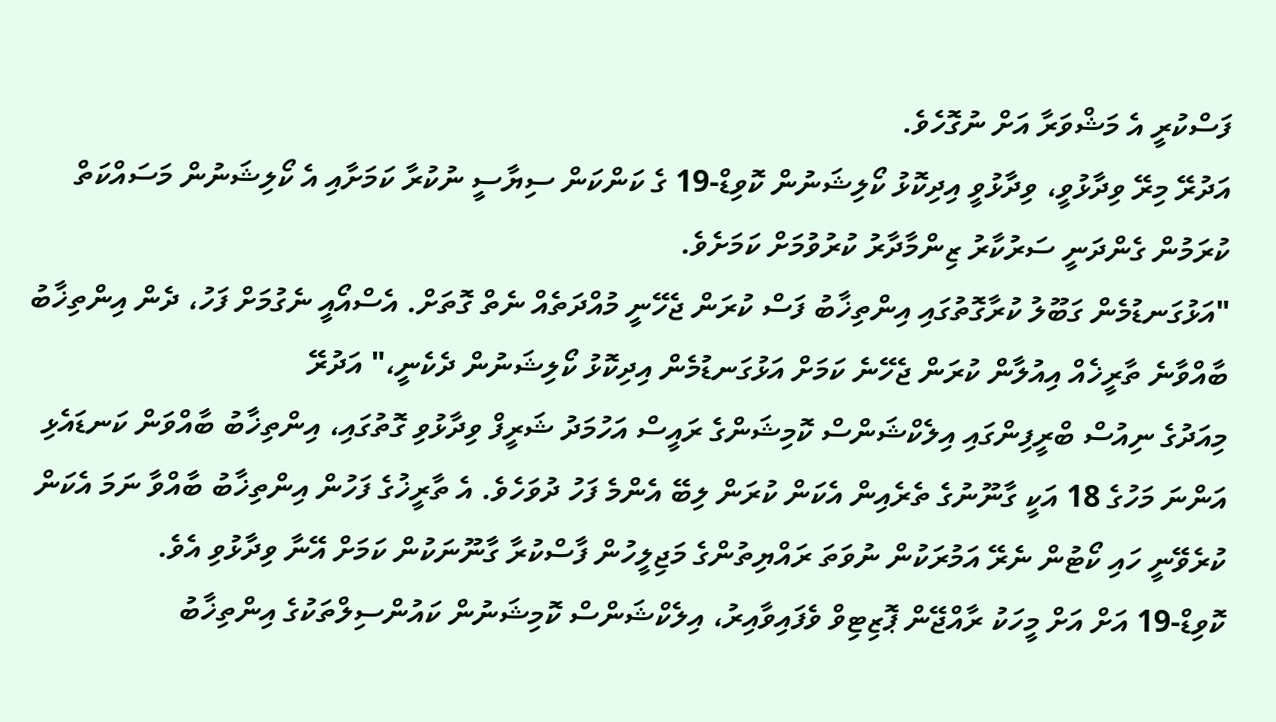ފަސްކުރީ އެ މަޝްވަރާ އަށް ނުގޮހެވެ.
އަދުރޭ މިރޭ ވިދާޅުވީ، ވިދާޅުވީ އިދިކޮޅު ކޯލިޝަނުން ކޮވިޑް-19 ގެ ކަންކަން ސިޔާސީ ނުކުރާ ކަމަށާއި އެ ކޯލިޝަނުން މަސައްކަތް ކުރަމުން ގެންދަނީ ސަރުކާރު ޒިންމާދާރު ކުރުވުމަށް ކަމަށެވެ.
"އަޅުގަނޑުމެން ގަބޫލު ކުރާގޮތުގައި އިންތިޚާބު ފަސް ކުރަން ޖެހޭނީ މުއްދަތެއް ނެތް ގޮތަށް. އެސްއޯއީ ނެގުމަށް ފަހު، ދެން އިންތިޚާބު ބާއްވާނެ ތާރީޚެއް އިއުލާން ކުރަން ޖެހޭނެ ކަމަށް އަޅުގަނޑުމެން އިދިކޮޅު ކޯލިޝަނުން ދެކެނީ،" އަދުރޭ
މިއަދުގެ ނިއުސް ބްރީފިންގައި އިލެކްޝަންސް ކޮމިޝަންގެ ރައީސް އަހުމަދު ޝަރީފް ވިދާޅުވި ގޮތުގައި، އިންތިޚާބު ބާއްވަން ކަނޑައެޅި އަންނަ މަހުގެ 18 އަކީ ގާނޫނުގެ ތެރެއިން އެކަން ކުރަން ލިބޭ އެންމެ ފަހު ދުވަހެވެ. އެ ތާރީޚުގެ ފަހުން އިންތިޚާބު ބާއްވާ ނަމަ އެކަން ކުރެވޭނީ ހައި ކޯޓުން ނެރޭ އަމުރަކުން ނުވަތަ ރައްޔިތުންގެ މަޖިލީހުން ފާސްކުރާ ގާނޫނަކުން ކަމަށް އޭނާ ވިދާޅުވި އެވެ.
ކޮވިޑް-19 އަށް އަށް މީހަކު ރާއްޖޭން ޕޮޒިޓިވް ވެފައިވާއިރު، އިލެކްޝަންސް ކޮމިޝަނުން ކައުންސިލްތަކުގެ އިންތިޚާބު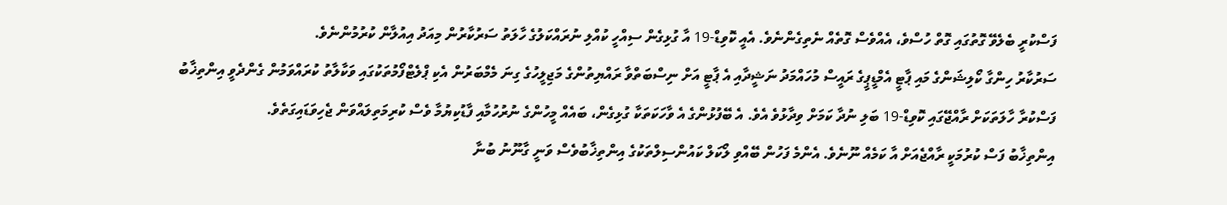ފަސްކުރީ ބެލެވޭ ގޮތުގައި ގޮތް ހުސްވެ، އެއްވެސް ގޮތެއް ނެތިގެންނެވެ. އެއީ ކޮވިޑް-19 އާ ގުޅިގެން ސިއްހީ ކުއްލި ނުރައްކަލުގެ ހާލަތު ސަރުކާރުން މިއަދު އިއުލާން ކުރުމުންނެވެ.
ސަރުކާރު ހިންގާ ކޯލިޝަންގެ މައި ޕާޓީ އެމްޑީޕީގެ ރައީސް މުހައްމަދު ނަޝީދާއި އެ ޕާޓީ އަށް ނިސްބަތްވާ ރައްޔިތުންގެ މަޖިލީހުގެ ގިނަ މެމްބަރުން އެކި ޕްލެޓްފޯމުތަކުގައި ވަކާލާތު ކުރައްވަމުން ގެންދެވީ އިންތިޚާބު ފަސްކުރާ ހާލަތަކަށް ރާއްޖޭގައި ކޮވިޑް-19 ބަލި ނުދާ ކަމަށް ވިދާޅުވެ އެވެ. އެ ބޭފުޅުންގެ އެ ވާހަކަތަކާ ގުޅިގެން، ބައެއް މީހުންގެ ނުރުހުމާއި ފާޑުކިޔުމާ ވެސް ކުރިމަތިލައްވަން ޖެހިވަޑައިގަތެވެ.
އިންތިޚާބު ފަސް ކުރުމަކީ ރާއްޖެއަށް އާ ކަމެއް ނޫނެވެ. އެންމެ ފަހުން ބޭއްވި ލޯކަލް ކައުންސިލްތަކުގެ އިންތިޚާބުވެސް ވަނީ ގާނޫނު ބުނާ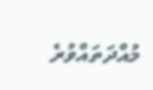މުއްދަތައްވުރެ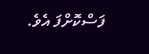ފަސްކޮށްފަ އެވެ.